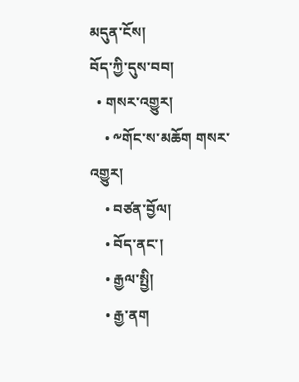མདུན་ངོས།
བོད་ཀྱི་དུས་བབ།
  • གསར་འགྱུར།
    • ༸གོང་ས་མཆོག གསར་འགྱུར།
    • བཙན་བྱོལ།
    • བོད་ནང་།
    • རྒྱལ་སྤྱི།
    • རྒྱ་ནག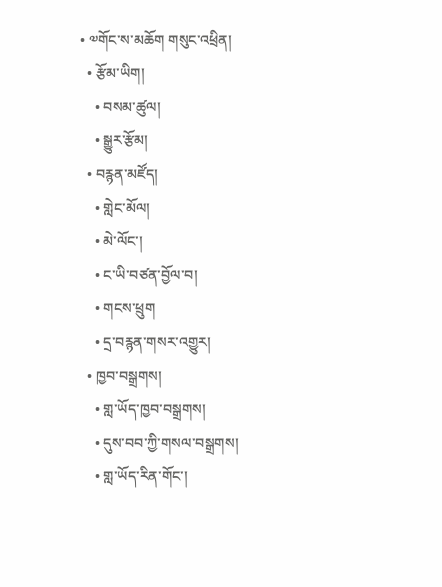• ༧གོང་ས་མཆོག གསུང་འཕྲིན།
  • རྩོམ་ཡིག།
    • བསམ་ཚུལ།
    • སྒྱུར་རྩོམ།
  • བརྙན་མཛོད།
    • གླེང་མོལ།
    • མེ་ལོང་།
    • ང་ཡི་བཙན་བྱོལ་བ།
    • གངས་ཕྲུག
    • དྲ་བརྙན་གསར་འགྱུར།
  • ཁྱབ་བསྒྲགས།
    • གླ་ཡོད་ཁྱབ་བསྒྲགས།
    • དུས་བབ་ཀྱི་གསལ་བསྒྲགས།
    • གླ་ཡོད་རིན་གོང་།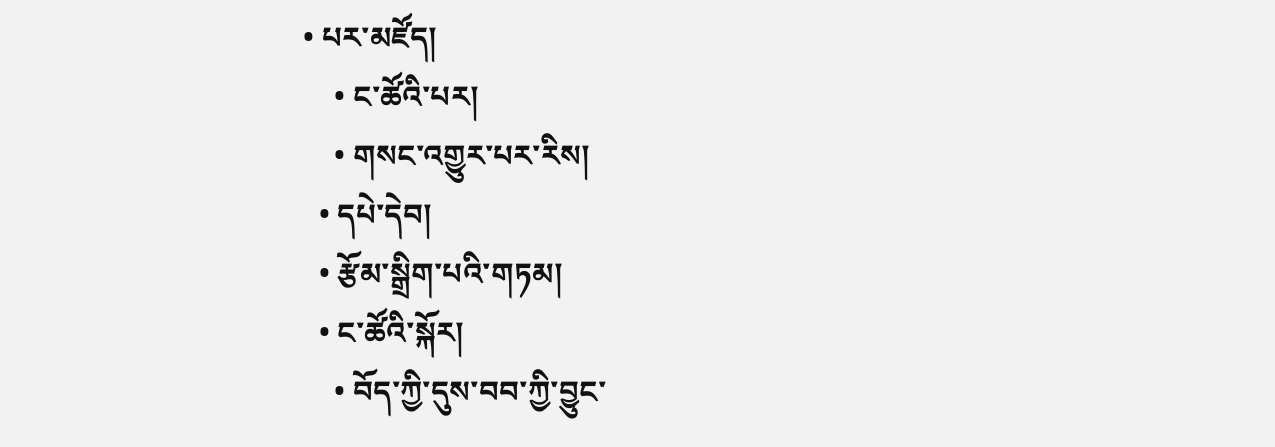• པར་མཛོད།
    • ང་ཚོའི་པར།
    • གསང་འགྱུར་པར་རིས།
  • དཔེ་དེབ།
  • རྩོམ་སྒྲིག་པའི་གཏམ།
  • ང་ཚོའི་སྐོར།
    • བོད་ཀྱི་དུས་བབ་ཀྱི་བྱུང་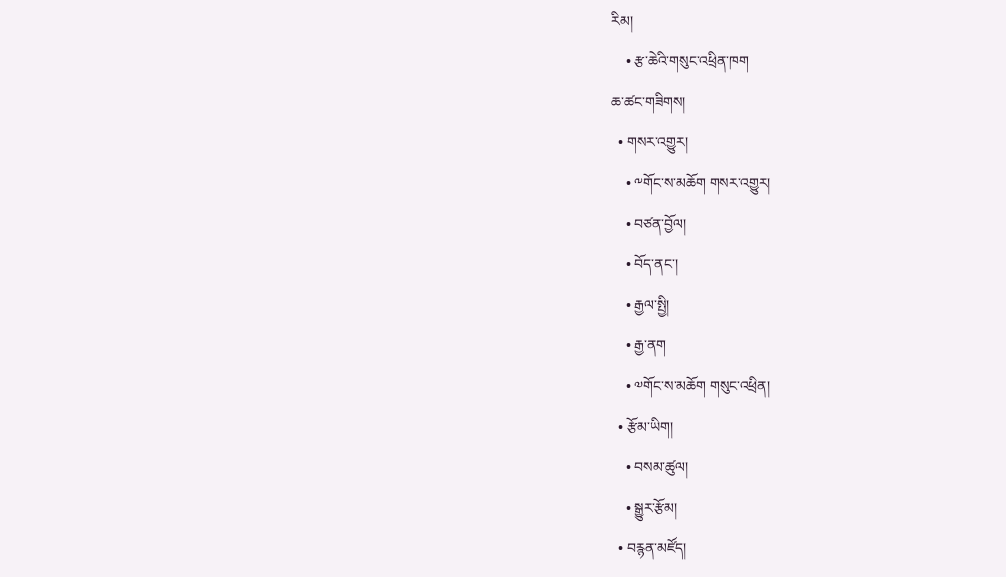རིམ།
    • རྩ་ཆེའི་གསུང་འཕྲིན་ཁག
ཆ་ཚང་གཟིགས།
  • གསར་འགྱུར།
    • ༸གོང་ས་མཆོག གསར་འགྱུར།
    • བཙན་བྱོལ།
    • བོད་ནང་།
    • རྒྱལ་སྤྱི།
    • རྒྱ་ནག
    • ༧གོང་ས་མཆོག གསུང་འཕྲིན།
  • རྩོམ་ཡིག།
    • བསམ་ཚུལ།
    • སྒྱུར་རྩོམ།
  • བརྙན་མཛོད།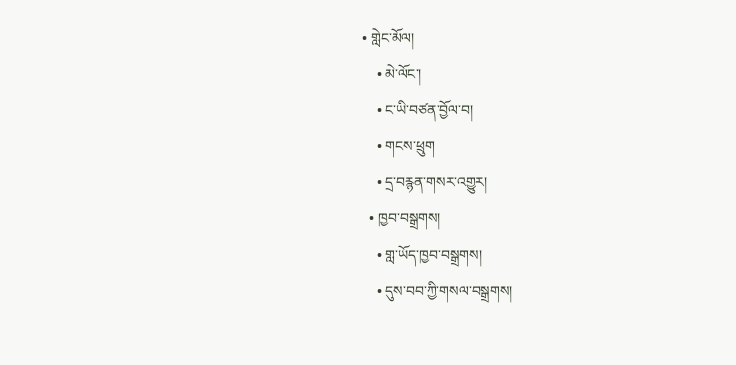• གླེང་མོལ།
    • མེ་ལོང་།
    • ང་ཡི་བཙན་བྱོལ་བ།
    • གངས་ཕྲུག
    • དྲ་བརྙན་གསར་འགྱུར།
  • ཁྱབ་བསྒྲགས།
    • གླ་ཡོད་ཁྱབ་བསྒྲགས།
    • དུས་བབ་ཀྱི་གསལ་བསྒྲགས།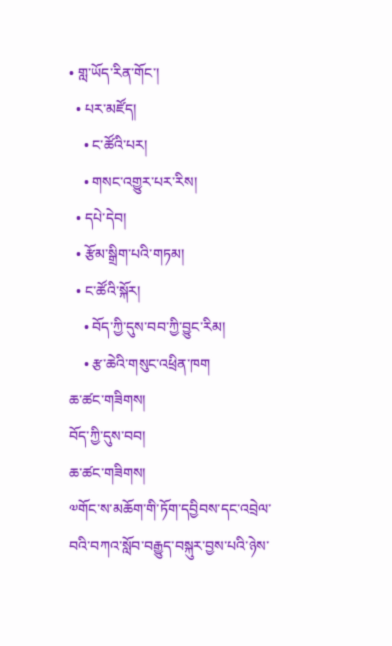• གླ་ཡོད་རིན་གོང་།
  • པར་མཛོད།
    • ང་ཚོའི་པར།
    • གསང་འགྱུར་པར་རིས།
  • དཔེ་དེབ།
  • རྩོམ་སྒྲིག་པའི་གཏམ།
  • ང་ཚོའི་སྐོར།
    • བོད་ཀྱི་དུས་བབ་ཀྱི་བྱུང་རིམ།
    • རྩ་ཆེའི་གསུང་འཕྲིན་ཁག
ཆ་ཚང་གཟིགས།
བོད་ཀྱི་དུས་བབ།
ཆ་ཚང་གཟིགས།
༧གོང་ས་མཆོག་གི་ཏོག་དབྱིབས་དང་འབྲེལ་བའི་བཀའ་སློབ་བརྒྱུད་བསྐུར་བྱས་པའི་ཉེས་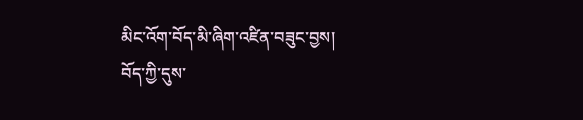མིང་འོག་བོད་མི་ཞིག་འཛིན་བཟུང་བྱས།
བོད་ཀྱི་དུས་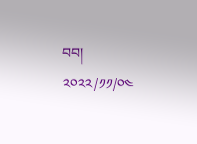བབ།
༢༠༢༢/༡༡/༠༤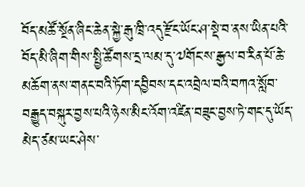བོད་མཚོ་སྔོན་ཞིང་ཆེན་སྐྱེ་རྒུ་ཁྲི་འདུ་རྫོང་ཡོང་ཤ་སྡེ་བ་ནས་ཡིན་པའི་བོད་མི་ཞིག་གིས་སྤྱི་ཚོགས་དྲ་ལམ་དུ་༧གོང་ས་རྒྱལ་བ་རིན་པོ་ཆེ་མཆོག་ནས་གནང་བའི་ཏོག་དབྱིབས་དང་འབྲེལ་བའི་བཀའ་སློབ་བརྒྱུད་བསྐུར་བྱས་པའི་ཉེས་མིང་འོག་འཛིན་བཟུང་བྱས་ཏེ་གང་དུ་ཡོད་མེད་ཙམ་ཡང་ཤེས་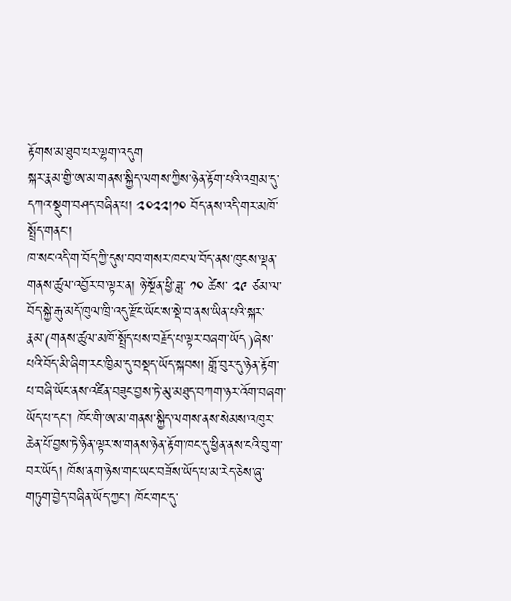རྟོགས་མ་ཐུབ་པར་ལྷག་འདུག
སྐར་རྣམ་གྱི་ཨ་མ་གནས་སྐྱིད་ལགས་ཀྱིས་ཉེན་རྟོག་པའི་འགྲམ་དུ་དཀའ་སྡུག་བཤད་བཞིན་པ། ༢༠༢༢།༡༠ བོད་ནས་འདི་གར་མཁོ་སྤྲོད་གནང་།
ཁ་སང་འདི་ག་བོད་ཀྱི་དུས་བབ་གསར་ཁང་ལ་བོད་ནས་ཁུངས་ལྡན་གནས་ཚུལ་འབྱོར་བ་ལྟར་ན། ཉེ་སྔོན་ཕྱི་ཟླ་ ༡༠ ཚེས་ ༢༩ ཙམ་ལ་བོད་སྐྱེ་རྒུ་མདོ་ཁུལ་ཁྲི་འདུ་རྫོང་ཡོང་ས་སྡེ་བ་ནས་ཡིན་པའི་སྐར་རྣམ་(གནས་ཚུལ་མཁོ་སྤྲོད་པས་བརྗོད་པ་ལྟར་བཞག་ཡོད)ཞེས་པའི་བོད་མི་ཞིག་རང་ཁྱིམ་དུ་བསྡད་ཡོད་སྐབས། གློ་བུར་དུ་ཉེན་རྟོག་པ་བཞི་ཡོང་ནས་འཛིན་བཟུང་བྱས་ཏེ་མུ་མཐུད་བཀག་ཉར་འོག་བཞག་ཡོད་པ་དང་། ཁོང་གི་ཨ་མ་གནས་སྐྱིད་ལགས་ནས་སེམས་འཁུར་ཆེན་པོ་བྱས་ཏེ་ཉིན་ལྟར་ས་གནས་ཉེན་རྟོག་ཁང་དུ་ཕྱིན་ནས་ངའི་བུ་ག་བར་ཡོད། ཁོས་ནག་ཉེས་གང་ཡང་བཟོས་ཡོད་པ་མ་རེད་ཅེས་ཞུ་གཏུག་བྱེད་བཞིན་ཡོད་ཀྱང་། ཁོང་གང་དུ་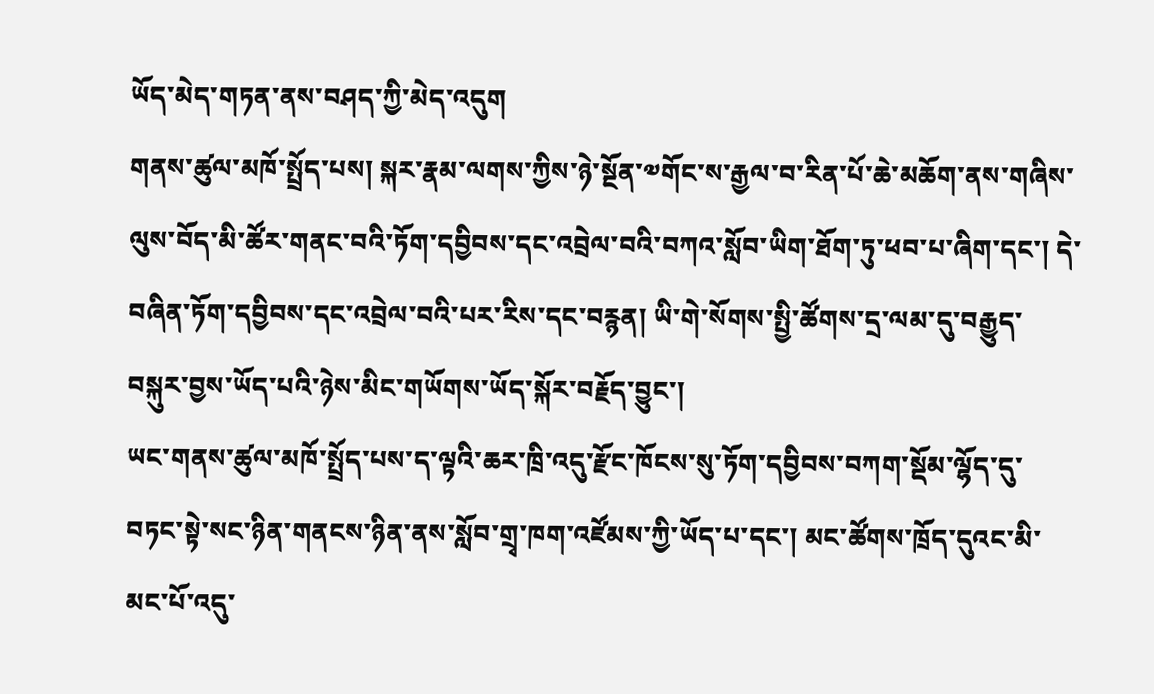ཡོད་མེད་གཏན་ནས་བཤད་ཀྱི་མེད་འདུག
གནས་ཚུལ་མཁོ་སྤྲོད་པས། སྐར་རྣམ་ལགས་ཀྱིས་ཉེ་སྔོན་༧གོང་ས་རྒྱལ་བ་རིན་པོ་ཆེ་མཆོག་ནས་གཞིས་ལུས་བོད་མི་ཚོར་གནང་བའི་ཏོག་དབྱིབས་དང་འབྲེལ་བའི་བཀའ་སློབ་ཡིག་ཐོག་ཏུ་ཕབ་པ་ཞིག་དང་། དེ་བཞིན་ཏོག་དབྱིབས་དང་འབྲེལ་བའི་པར་རིས་དང་བརྙན། ཡི་གེ་སོགས་སྤྱི་ཚོགས་དྲ་ལམ་དུ་བརྒྱུད་བསྐུར་བྱས་ཡོད་པའི་ཉེས་མིང་གཡོགས་ཡོད་སྐོར་བརྗོད་བྱུང་།
ཡང་གནས་ཚུལ་མཁོ་སྤྲོད་པས་ད་ལྟའི་ཆར་ཁྲི་འདུ་རྫོང་ཁོངས་སུ་ཏོག་དབྱིབས་བཀག་སྡོམ་ལྷོད་དུ་བཏང་སྟེ་སང་ཉིན་གནངས་ཉིན་ནས་སློབ་གྲྭ་ཁག་འཛོམས་ཀྱི་ཡོད་པ་དང་། མང་ཚོགས་ཁྲོད་དུའང་མི་མང་པོ་འདུ་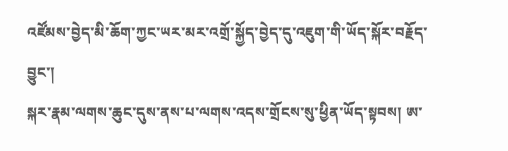འཛོམས་བྱེད་མི་ཆོག་ཀྱང་ཡར་མར་འགྲོ་སྐྱོད་བྱེད་དུ་འཇུག་གི་ཡོད་སྐོར་བརྗོད་བྱུང་།
སྐར་རྣམ་ལགས་ཆུང་དུས་ནས་པ་ལགས་འདས་གྲོངས་སུ་ཕྱིན་ཡོད་སྟབས། ཨ་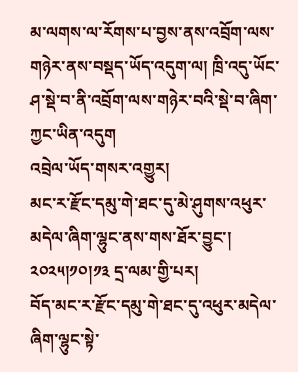མ་ལགས་ལ་རོགས་པ་བྱས་ནས་འབྲོག་ལས་གཉེར་ནས་བསྡད་ཡོད་འདུག་ལ། ཁྲི་འདུ་ཡོང་ཤ་སྡེ་བ་ནི་འབྲོག་ལས་གཉེར་བའི་སྡེ་བ་ཞིག་ཀྱང་ཡིན་འདུག
འབྲེལ་ཡོད་གསར་འགྱུར།
མང་ར་རྫོང་དམུ་གེ་ཐང་དུ་མེ་ཤུགས་འཕུར་མདེལ་ཞིག་ལྷུང་ནས་གས་ཐོར་བྱུང་། ༢༠༢༥།༡༠།༡༣ དྲ་ལམ་གྱི་པར།
བོད་མང་ར་རྫོང་དམུ་གེ་ཐང་དུ་འཕུར་མདེལ་ཞིག་ལྷུང་སྟེ་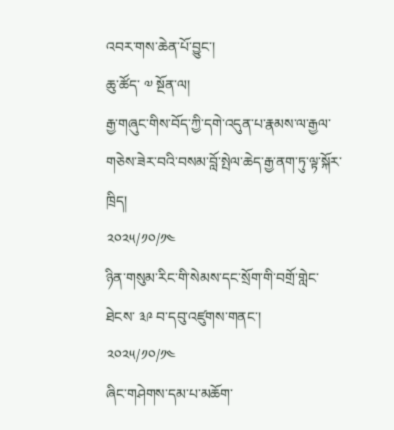འབར་གས་ཆེན་པོ་བྱུང་།
ཆུ་ཚོད་ ༧ སྔོན་ལ།
རྒྱ་གཞུང་གིས་བོད་ཀྱི་དགེ་འདུན་པ་རྣམས་ལ་རྒྱལ་གཅེས་ཟེར་བའི་བསམ་བློ་སྤེལ་ཆེད་རྒྱ་ནག་ཏུ་ལྟ་སྐོར་ཁྲིད།
༢༠༢༥/༡༠/༡༤
ཉིན་གསུམ་རིང་གི་སེམས་དང་སྲོག་གི་བགྲོ་གླེང་ཐེངས་ ༣༩ བ་དབུ་འཛུགས་གནང་།
༢༠༢༥/༡༠/༡༤
ཞིང་གཤེགས་དམ་པ་མཆོག་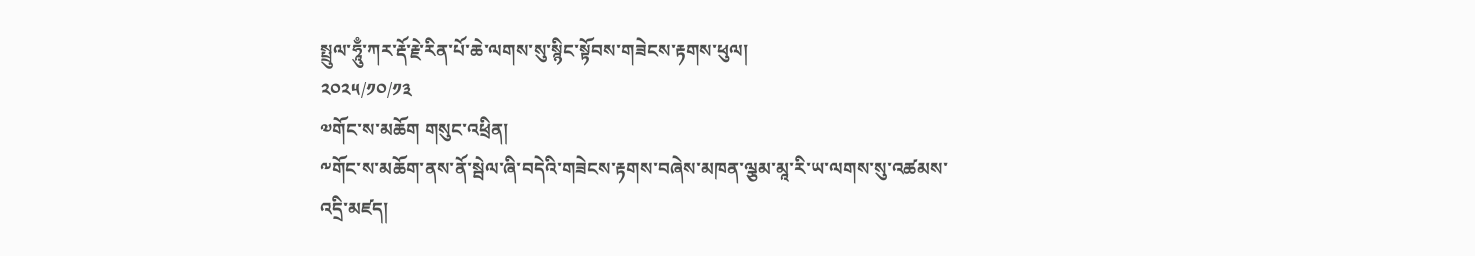སྤྲུལ་ཧཱུྃ་ཀར་རྡོ་རྗེ་རིན་པོ་ཆེ་ལགས་སུ་སྙིང་སྟོབས་གཟེངས་རྟགས་ཕུལ།
༢༠༢༥/༡༠/༡༣
༧གོང་ས་མཆོག གསུང་འཕྲིན།
༸གོང་ས་མཆོག་ནས་ནོ་སྦེལ་ཞི་བདེའི་གཟེངས་རྟགས་བཞེས་མཁན་ལྕམ་མཱ་རི་ཡ་ལགས་སུ་འཚམས་འདྲི་མཛད།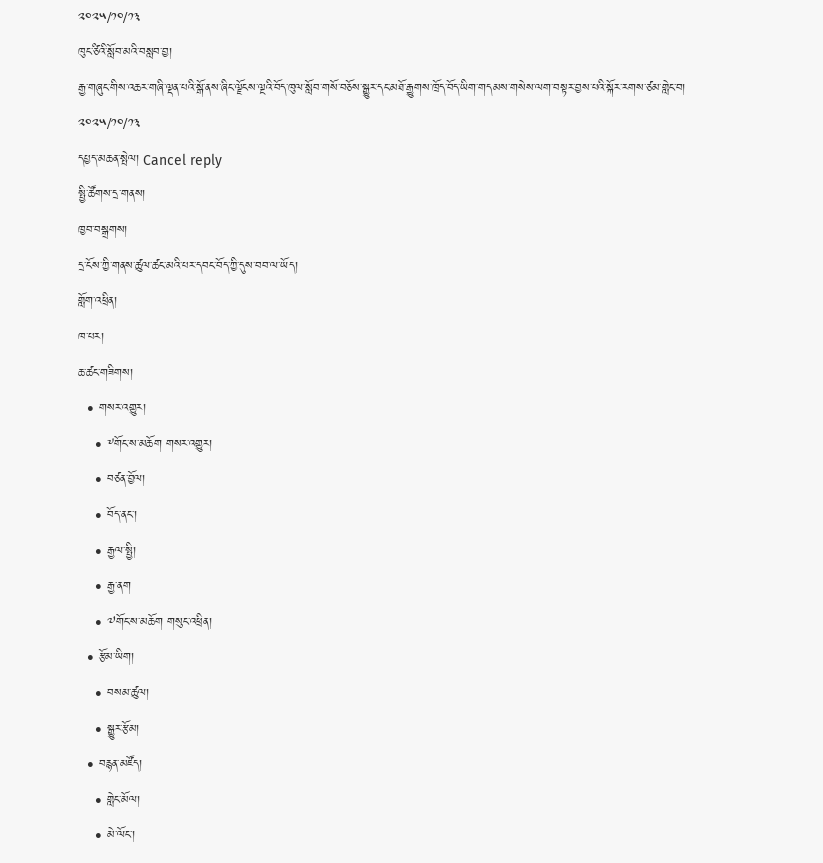༢༠༢༥/༡༠/༡༣
ཁུང་ཙིའི་སློབ་མའི་བསླབ་བྱ།
རྒྱ་གཞུང་གིས་འཆར་གཞི་ལྡན་པའི་སྒོ་ནས་ཞིང་ལྗོངས་ལྔའི་བོད་ཁུལ་སློབ་གསོ་བཅོས་སྒྱུར་དང་མཐོ་རྒྱུགས་ཁྲོད་བོད་ཡིག་གདམས་གསེས་ལག་བསྟར་བྱས་པའི་སྐོར་རགས་ཙམ་གླེང་བ།
༢༠༢༥/༡༠/༡༣
དཔྱད་མཆན་སྤེལ། Cancel reply
སྤྱི་ཚོགས་དྲ་གནས།
ཁྱབ་བསྒྲགས།
དྲ་ངོས་ཀྱི་གནས་ཚུལ་ཚང་མའི་པར་དབང་བོད་ཀྱི་དུས་བབ་ལ་ཡོད།
གློག་འཕྲིན།
ཁ་པར།
ཆ་ཚང་གཟིགས།
  • གསར་འགྱུར།
    • ༸གོང་ས་མཆོག གསར་འགྱུར།
    • བཙན་བྱོལ།
    • བོད་ནང་།
    • རྒྱལ་སྤྱི།
    • རྒྱ་ནག
    • ༧གོང་ས་མཆོག གསུང་འཕྲིན།
  • རྩོམ་ཡིག།
    • བསམ་ཚུལ།
    • སྒྱུར་རྩོམ།
  • བརྙན་མཛོད།
    • གླེང་མོལ།
    • མེ་ལོང་།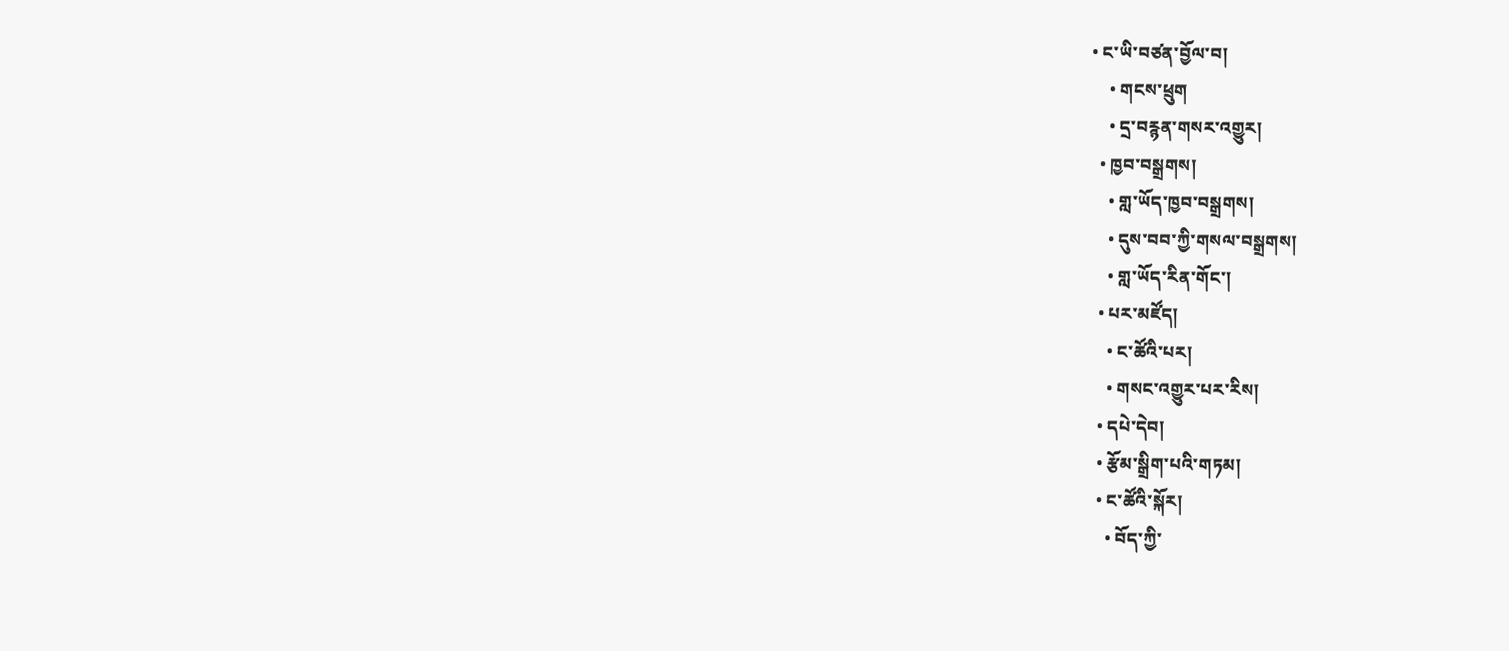• ང་ཡི་བཙན་བྱོལ་བ།
    • གངས་ཕྲུག
    • དྲ་བརྙན་གསར་འགྱུར།
  • ཁྱབ་བསྒྲགས།
    • གླ་ཡོད་ཁྱབ་བསྒྲགས།
    • དུས་བབ་ཀྱི་གསལ་བསྒྲགས།
    • གླ་ཡོད་རིན་གོང་།
  • པར་མཛོད།
    • ང་ཚོའི་པར།
    • གསང་འགྱུར་པར་རིས།
  • དཔེ་དེབ།
  • རྩོམ་སྒྲིག་པའི་གཏམ།
  • ང་ཚོའི་སྐོར།
    • བོད་ཀྱི་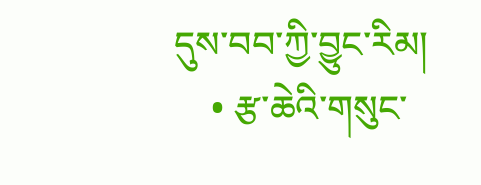དུས་བབ་ཀྱི་བྱུང་རིམ།
    • རྩ་ཆེའི་གསུང་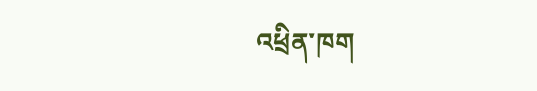འཕྲིན་ཁག